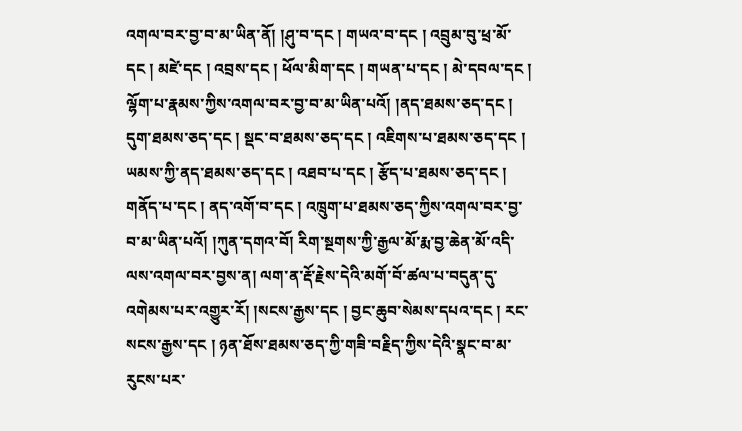འགལ་བར་བྱ་བ་མ་ཡིན་ནོ། །ཤུ་བ་དང ། གཡའ་བ་དང ། འབྲུམ་བུ་ཕྲ་མོ་དང ། མཛེ་དང ། འབྲས་དང ། ཕོལ་མིག་དང ། གཡན་པ་དང ། མེ་དབལ་དང ། ལྷོག་པ་རྣམས་ཀྱིས་འགལ་བར་བྱ་བ་མ་ཡིན་པའོ། །ནད་ཐམས་ཅད་དང ། དུག་ཐམས་ཅད་དང ། སྡང་བ་ཐམས་ཅད་དང ། འཇིགས་པ་ཐམས་ཅད་དང ། ཡམས་ཀྱི་ནད་ཐམས་ཅད་དང ། འཐབ་པ་དང ། རྩོད་པ་ཐམས་ཅད་དང ། གནོད་པ་དང ། ནད་འགོ་བ་དང ། འཁྲུག་པ་ཐམས་ཅད་ཀྱིས་འགལ་བར་བྱ་བ་མ་ཡིན་པའོ། །ཀུན་དགའ་བོ། རིག་སྔགས་ཀྱི་རྒྱལ་མོ་རྨ་བྱ་ཆེན་མོ་འདི་ལས་འགལ་བར་བྱས་ན། ལག་ན་རྡོ་རྗེས་དེའི་མགོ་བོ་ཚལ་པ་བདུན་དུ་འགེམས་པར་འགྱུར་རོ། །སངས་རྒྱས་དང ། བྱང་ཆུབ་སེམས་དཔའ་དང ། རང་སངས་རྒྱས་དང ། ཉན་ཐོས་ཐམས་ཅད་ཀྱི་གཟི་བརྗིད་ཀྱིས་དེའི་སྣང་བ་མ་རུངས་པར་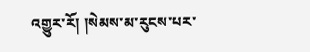འགྱུར་རོ། །སེམས་མ་རུངས་པར་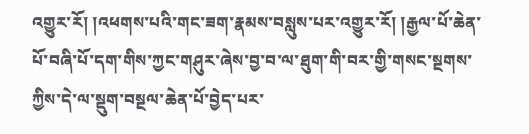འགྱུར་རོ། །འཕགས་པའི་གང་ཟག་རྣམས་བསླུས་པར་འགྱུར་རོ། །རྒྱལ་པོ་ཆེན་པོ་བཞི་པོ་དག་གིས་ཀྱང་གཤུར་ཞེས་བྱ་བ་ལ་ཐུག་གི་བར་གྱི་གསང་སྔགས་ཀྱིས་དེ་ལ་སྡུག་བསྔལ་ཆེན་པོ་བྱེད་པར་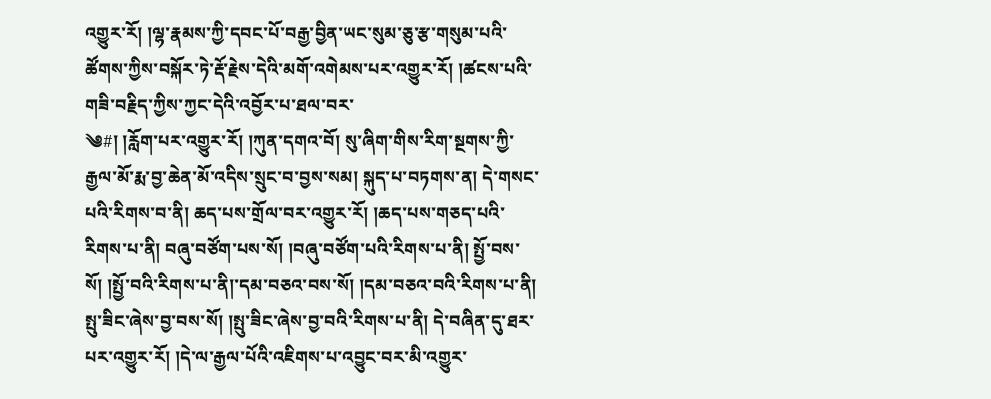འགྱུར་རོ། །ལྷ་རྣམས་ཀྱི་དབང་པོ་བརྒྱ་བྱིན་ཡང་སུམ་ཅུ་རྩ་གསུམ་པའི་ཚོགས་ཀྱིས་བསྐོར་ཏེ་རྡོ་རྗེས་དེའི་མགོ་འགེམས་པར་འགྱུར་རོ། །ཚངས་པའི་གཟི་བརྗིད་ཀྱིས་ཀྱང་དེའི་འབྱོར་པ་ཐལ་བར་
༄#། །རློག་པར་འགྱུར་རོ། །ཀུན་དགའ་བོ། སུ་ཞིག་གིས་རིག་སྔགས་ཀྱི་རྒྱལ་མོ་རྨ་བྱ་ཆེན་མོ་འདིས་སྲུང་བ་བྱས་སམ། སྐུད་པ་བཏགས་ན། དེ་གསང་པའི་རིགས་བ་ནི། ཆད་པས་གྲོལ་བར་འགྱུར་རོ། །ཆད་པས་གཅད་པའི་རིགས་པ་ནི། བཞུ་བཙོག་པས་སོ། །བཞུ་བཙོག་པའི་རིགས་པ་ནི། སྤྱོ་བས་སོ། །སྤྱོ་བའི་རིགས་པ་ནི།་དམ་བཅའ་བས་སོ། །དམ་བཅའ་བའི་རིགས་པ་ནི། སྤུ་ཟིང་ཞེས་བྱ་བས་སོ། །སྤུ་ཟིང་ཞེས་བྱ་བའི་རིགས་པ་ནི། དེ་བཞིན་དུ་ཐར་པར་འགྱུར་རོ། །དེ་ལ་རྒྱལ་པོའི་འཇིགས་པ་འབྱུང་བར་མི་འགྱུར་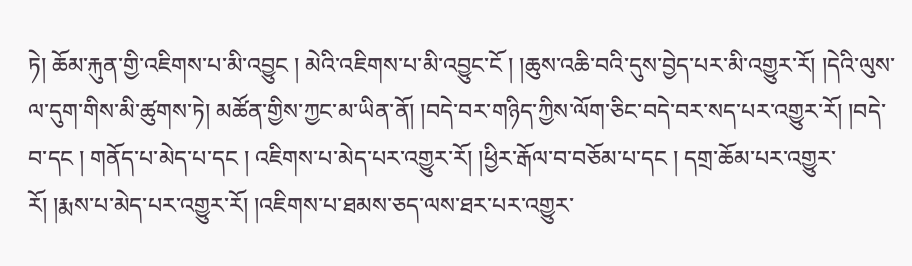ཏེ། ཆོམ་རྐུན་གྱི་འཇིགས་པ་མི་འབྱུང ། མེའི་འཇིགས་པ་མི་འབྱུང་ངོ ། །ཆུས་འཆི་བའི་དུས་བྱེད་པར་མི་འགྱུར་རོ། །དེའི་ལུས་ལ་དུག་གིས་མི་ཚུགས་ཏེ། མཚོན་གྱིས་ཀྱང་མ་ཡིན་ནོ། །བདེ་བར་གཉིད་ཀྱིས་ལོག་ཅིང་བདེ་བར་སད་པར་འགྱུར་རོ། །བདེ་བ་དང ། གནོད་པ་མེད་པ་དང ། འཇིགས་པ་མེད་པར་འགྱུར་རོ། །ཕྱིར་རྒོལ་བ་བཅོམ་པ་དང ། དགྲ་ཆོམ་པར་འགྱུར་རོ། །རྨས་པ་མེད་པར་འགྱུར་རོ། །འཇིགས་པ་ཐམས་ཅད་ལས་ཐར་པར་འགྱུར་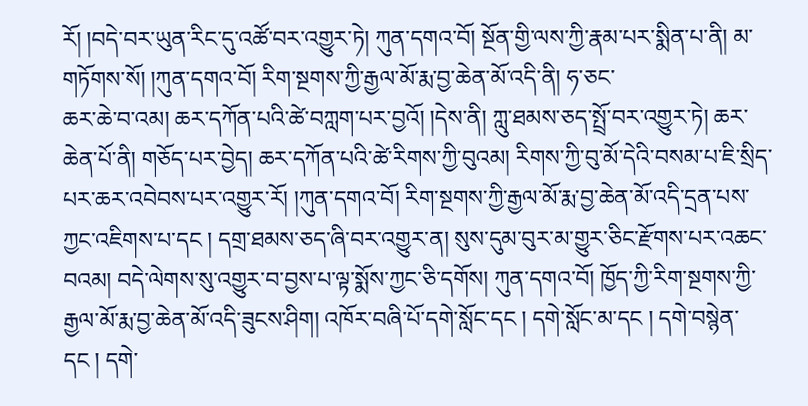རོ། །བདེ་བར་ཡུན་རིང་དུ་འཚོ་བར་འགྱུར་ཏེ། ཀུན་དགའ་བོ། སྔོན་གྱི་ལས་ཀྱི་རྣམ་པར་སྨིན་པ་ནི། མ་གཏོགས་སོ། །ཀུན་དགའ་བོ། རིག་སྔགས་ཀྱི་རྒྱལ་མོ་རྨ་བྱ་ཆེན་མོ་འདི་ནི། ཧ་ཅང་
ཆར་ཆེ་བ་འམ། ཆར་དཀོན་པའི་ཚེ་བཀླག་པར་བྱའོ། །དེས་ནི། ཀླུ་ཐམས་ཅད་སྤྲོ་བར་འགྱུར་ཏེ། ཆར་ཆེན་པོ་ནི། གཅོད་པར་བྱེད། ཆར་དཀོན་པའི་ཚེ་རིགས་ཀྱི་བུའམ། རིགས་ཀྱི་བུ་མོ་དེའི་བསམ་པ་ཇི་སྲིད་པར་ཆར་འབེབས་པར་འགྱུར་རོ། །ཀུན་དགའ་བོ། རིག་སྔགས་ཀྱི་རྒྱལ་མོ་རྨ་བྱ་ཆེན་མོ་འདི་དྲན་པས་ཀྱང་འཇིགས་པ་དང ། དགྲ་ཐམས་ཅད་ཞི་བར་འགྱུར་ན། སུས་དུམ་བུར་མ་གྱུར་ཅིང་རྫོགས་པར་འཆང་བའམ། བདེ་ལེགས་སུ་འགྱུར་བ་བྱས་པ་ལྟ་སྨོས་ཀྱང་ཅི་དགོས། ཀུན་དགའ་བོ། ཁྱོད་ཀྱི་རིག་སྔགས་ཀྱི་རྒྱལ་མོ་རྨ་བྱ་ཆེན་མོ་འདི་ཟུངས་ཤིག། འཁོར་བཞི་པོ་དགེ་སློང་དང ། དགེ་སློང་མ་དང ། དགེ་བསྙེན་དང ། དགེ་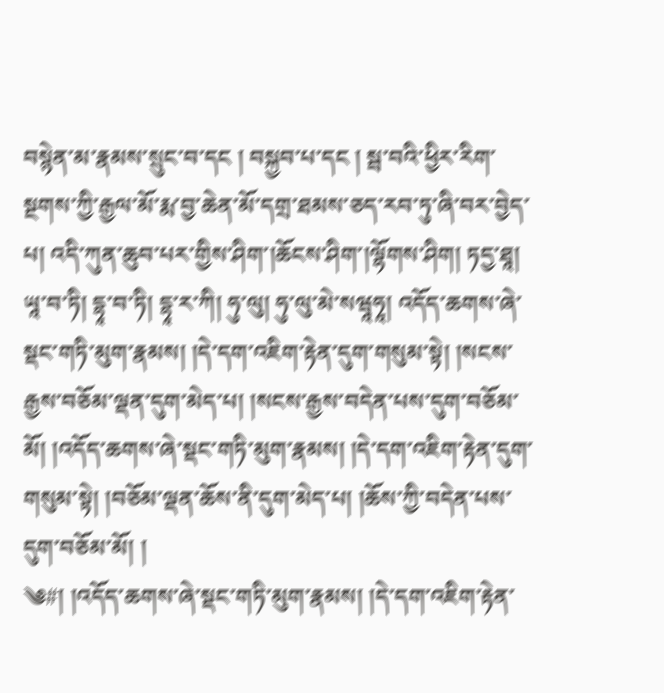བསྙེན་མ་རྣམས་སྲུང་བ་དང ། བསྐྱབ་པ་དང ། སྦ་བའི་ཕྱིར་རིག་སྔགས་ཀྱི་རྒྱལ་མོ་རྨ་བྱ་ཆེན་མོ་དགྲ་ཐམས་ཅད་རབ་ཏུ་ཞི་བར་བྱེད་པ། འདི་ཀུན་ཆུབ་པར་གྱིས་ཤིག་།ཆོངས་ཤིག་།ལྷོགས་ཤིག། ཏདྱ་ཐཱ། ཡཱ་བ་ཏི། དྷཱ་བ་ཏི། དྷཱ་ར་ཀི། ཧུ་ལུ། ཧུ་ལུ་མེ་སཝཱཧཱ། འདོད་ཆགས་ཞེ་སྡང་གཏི་མུག་རྣམས། །དེ་དག་འཇིག་རྟེན་དུག་གསུམ་སྟེ། །སངས་རྒྱས་བཅོམ་ལྡན་དུག་མེད་པ། །སངས་རྒྱས་བདེན་པས་དུག་བཅོམ་མོ། །འདོད་ཆགས་ཞེ་སྡང་གཏི་མུག་རྣམས། །དེ་དག་འཇིག་རྟེན་དུག་གསུམ་སྟེ། །བཅོམ་ལྡན་ཆོས་ནི་དུག་མེད་པ། །ཆོས་ཀྱི་བདེན་པས་དུག་བཅོམ་མོ། །
༄#། །འདོད་ཆགས་ཞེ་སྡང་གཏི་མུག་རྣམས། །དེ་དག་འཇིག་རྟེན་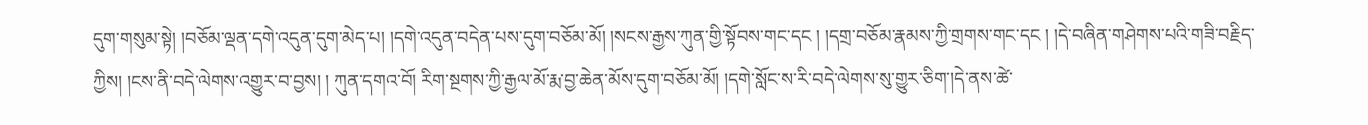དུག་གསུམ་སྟེ། །བཅོམ་ལྡན་དགེ་འདུན་དུག་མེད་པ། །དགེ་འདུན་བདེན་པས་དུག་བཅོམ་མོ། །སངས་རྒྱས་ཀུན་གྱི་སྟོབས་གང་དང ། །དགྲ་བཅོམ་རྣམས་ཀྱི་གྲགས་གང་དང ། །དེ་བཞིན་གཤེགས་པའི་གཟི་བརྗིད་ཀྱིས། །ངས་ནི་བདེ་ལེགས་འགྱུར་བ་བྱས། ། ཀུན་དགའ་བོ། རིག་སྔགས་ཀྱི་རྒྱལ་མོ་རྨ་བྱ་ཆེན་མོས་དུག་བཅོམ་མོ། །དགེ་སློང་ས་རི་བདེ་ལེགས་སུ་གྱུར་ཅིག་།དེ་ནས་ཚེ་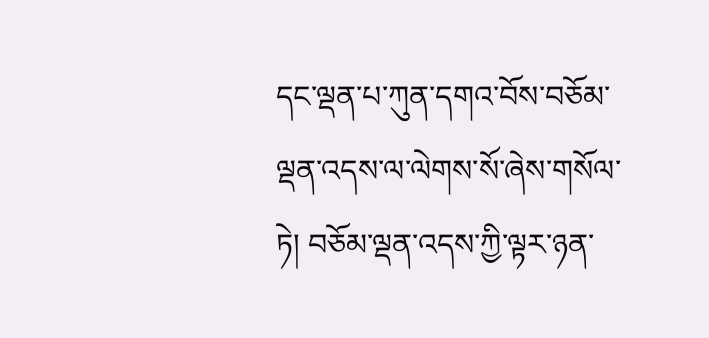དང་ལྡན་པ་ཀུན་དགའ་བོས་བཅོམ་ལྡན་འདས་ལ་ལེགས་སོ་ཞེས་གསོལ་ཏེ། བཅོམ་ལྡན་འདས་ཀྱི་ལྟར་ཉན་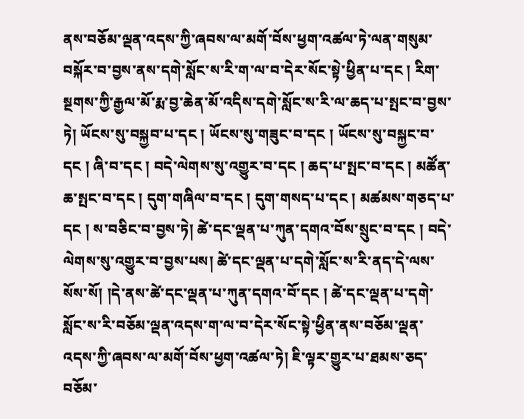ནས་བཅོམ་ལྡན་འདས་ཀྱི་ཞབས་ལ་མགོ་བོས་ཕྱག་འཚལ་ཏེ་ལན་གསུམ་བསྐོར་བ་བྱས་ནས་དགེ་སློང་ས་རི་ག་ལ་བ་དེར་སོང་སྟེ་ཕྱིན་པ་དང ། རིག་སྔགས་ཀྱི་རྒྱལ་མོ་རྨ་བྱ་ཆེན་མོ་འདིས་དགེ་སློང་ས་རི་ལ་ཆད་པ་སྤང་བ་བྱས་ཏེ། ཡོངས་སུ་བསྐྱབ་པ་དང ། ཡོངས་སུ་གཟུང་བ་དང ། ཡོངས་སུ་བསྐྱང་བ་དང ། ཞི་བ་དང ། བདེ་ལེགས་སུ་འགྱུར་བ་དང ། ཆད་པ་སྤང་བ་དང ། མཚོན་ཆ་སྤང་བ་དང ། དུག་གཞིལ་བ་དང ། དུག་གསད་པ་དང ། མཚམས་གཅད་པ་དང ། ས་བཅིང་བ་བྱས་ཏེ། ཚེ་དང་ལྡན་པ་ཀུན་དགའ་བོས་སྲུང་བ་དང ། བདེ་ལེགས་སུ་འགྱུར་བ་བྱས་པས། ཚེ་དང་ལྡན་པ་དགེ་སློང་ས་རི་ནད་དེ་ལས་
སོས་སོ། །དེ་ནས་ཚེ་དང་ལྡན་པ་ཀུན་དགའ་བོ་དང ། ཚེ་དང་ལྡན་པ་དགེ་སློང་ས་རི་བཅོམ་ལྡན་འདས་ག་ལ་བ་དེར་སོང་སྟེ་ཕྱིན་ནས་བཅོམ་ལྡན་འདས་ཀྱི་ཞབས་ལ་མགོ་བོས་ཕྱག་འཚལ་ཏེ། ཇི་ལྟར་གྱུར་པ་ཐམས་ཅད་བཅོམ་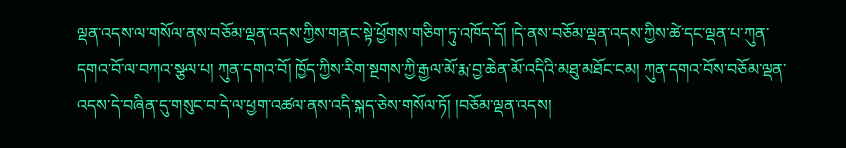ལྡན་འདས་ལ་གསོལ་ནས་བཅོམ་ལྡན་འདས་ཀྱིས་གནང་སྟེ་ཕྱོགས་གཅིག་ཏུ་འཁོད་དོ། །དེ་ནས་བཅོམ་ལྡན་འདས་ཀྱིས་ཚེ་དང་ལྡན་པ་ཀུན་དགའ་བོ་ལ་བཀའ་སྩལ་པ། ཀུན་དགའ་བོ། ཁྱོད་ཀྱིས་རིག་སྔགས་ཀྱི་རྒྱལ་མོ་རྨ་བྱ་ཆེན་མོ་འདིའི་མཐུ་མཐོང་ངམ། ཀུན་དགའ་བོས་བཅོམ་ལྡན་འདས་དེ་བཞིན་དུ་གསུང་བ་དེ་ལ་ཕྱག་འཚལ་ནས་འདི་སྐད་ཅེས་གསོལ་ཏོ། །བཅོམ་ལྡན་འདས།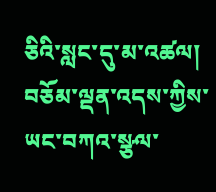ཅིའི་སླང་དུ་མ་འཚལ། བཅོམ་ལྡན་འདས་ཀྱིས་ཡང་བཀའ་སྩལ་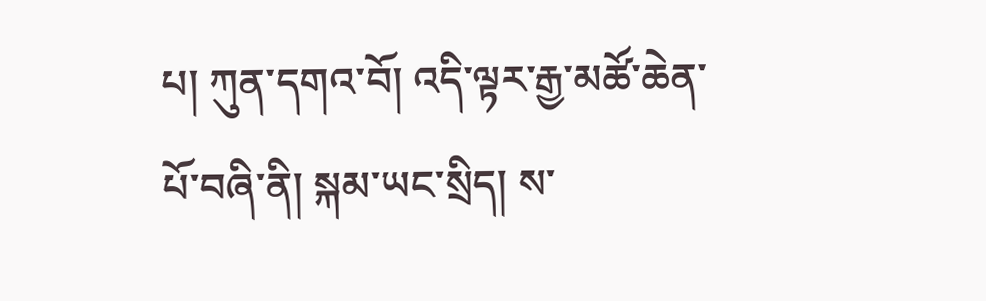པ། ཀུན་དགའ་བོ། འདི་ལྟར་རྒྱ་མཚོ་ཆེན་པོ་བཞི་ནི། སྐམ་ཡང་སྲིད། ས་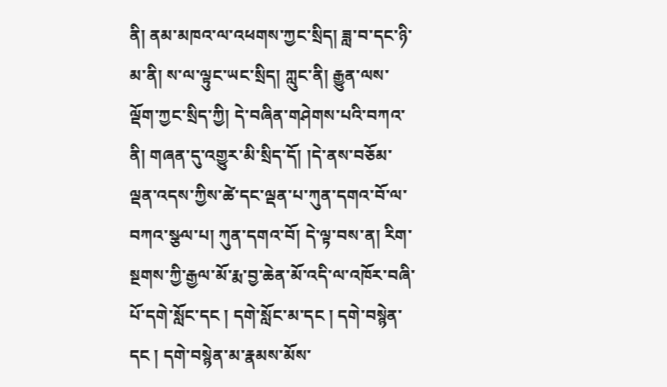ནི། ནམ་མཁའ་ལ་འཕགས་ཀྱང་སྲིད། ཟླ་བ་དང་ཉི་མ་ནི། ས་ལ་ལྟུང་ཡང་སྲིད། ཀླུང་ནི། རྒྱུན་ལས་ལྡོག་ཀྱང་སྲིད་ཀྱི། དེ་བཞིན་གཤེགས་པའི་བཀའ་ནི། གཞན་དུ་འགྱུར་མི་སྲིད་དོ། །དེ་ནས་བཅོམ་ལྡན་འདས་ཀྱིས་ཚེ་དང་ལྡན་པ་ཀུན་དགའ་བོ་ལ་བཀའ་སྩལ་པ། ཀུན་དགའ་བོ། དེ་ལྟ་བས་ན། རིག་སྔགས་ཀྱི་རྒྱལ་མོ་རྨ་བྱ་ཆེན་མོ་འདི་ལ་འཁོར་བཞི་པོ་དགེ་སློང་དང ། དགེ་སློང་མ་དང ། དགེ་བསྙེན་དང ། དགེ་བསྙེན་མ་རྣམས་མོས་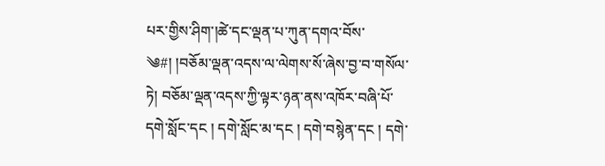པར་གྱིས་ཤིག་།ཚེ་དང་ལྡན་པ་ཀུན་དགའ་བོས་
༄#། །བཅོམ་ལྡན་འདས་ལ་ལེགས་སོ་ཞེས་བྱ་བ་གསོལ་ཏེ། བཅོམ་ལྡན་འདས་ཀྱི་ལྟར་ཉན་ནས་འཁོར་བཞི་པོ་དགེ་སློང་དང ། དགེ་སློང་མ་དང ། དགེ་བསྙེན་དང ། དགེ་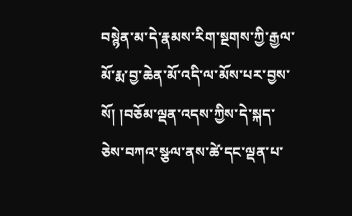བསྙེན་མ་དེ་རྣམས་རིག་སྔགས་ཀྱི་རྒྱལ་མོ་རྨ་བྱ་ཆེན་མོ་འདི་ལ་མོས་པར་བྱས་སོ། །བཅོམ་ལྡན་འདས་ཀྱིས་དེ་སྐད་ཅེས་བཀའ་སྩལ་ནས་ཚེ་དང་ལྡན་པ་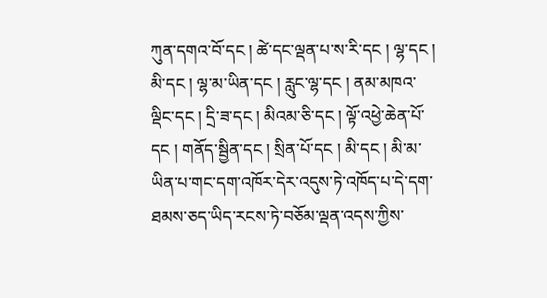ཀུན་དགའ་བོ་དང ། ཚེ་དང་ལྡན་པ་ས་རི་དང ། ལྷ་དང ། མི་དང ། ལྷ་མ་ཡིན་དང ། རླུང་ལྷ་དང ། ནམ་མཁའ་ལྡིང་དང ། དྲི་ཟ་དང ། མིའམ་ཅི་དང ། ལྟོ་འཕྱེ་ཆེན་པོ་དང ། གནོད་སྦྱིན་དང ། སྲིན་པོ་དང ། མི་དང ། མི་མ་ཡིན་པ་གང་དག་འཁོར་དེར་འདུས་ཏེ་འཁོད་པ་དེ་དག་ཐམས་ཅད་ཡིད་རངས་ཏེ་བཅོམ་ལྡན་འདས་ཀྱིས་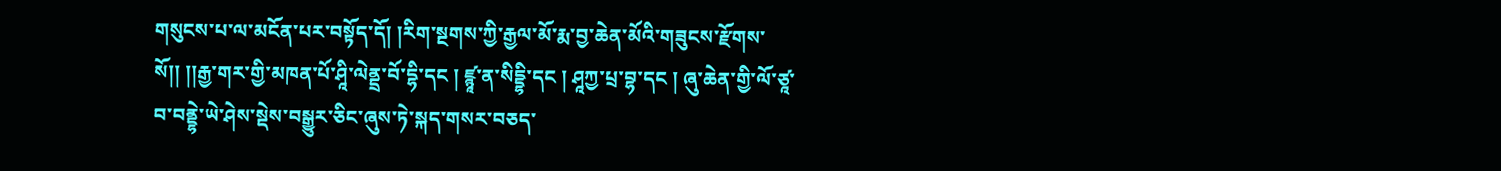གསུངས་པ་ལ་མངོན་པར་བསྟོད་དོ། །རིག་སྔགས་ཀྱི་རྒྱལ་མོ་རྨ་བྱ་ཆེན་མོའི་གཟུངས་རྫོགས་སོ།། །།རྒྱ་གར་གྱི་མཁན་པོ་ཤཱི་ལེནྡྲ་བོ་དྷི་དང ། ཛྙཱ་ན་སིདྡྷི་དང ། ཤཱཀྱ་པྲ་བྷ་དང ། ཞུ་ཆེན་གྱི་ལོ་ཙཱ་བ་བནྡྷེ་ཡེ་ཤེས་སྡེས་བསྒྱུར་ཅིང་ཞུས་ཏེ་སྐད་གསར་བཅད་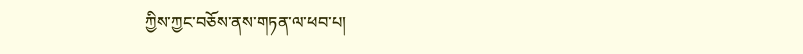ཀྱིས་ཀྱང་བཅོས་ནས་གཏན་ལ་ཕབ་པ།